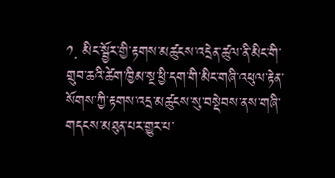༡. མིང་སྦྱོར་གྱི་རྟགས་མཚུངས་འདྲེན་ཚུལ་ནི་མིང་གི་གྲུབ་ཆའི་ཚེག་ཁྱིམ་སྔ་ཕྱི་དག་གི་མིང་གཞི་འཕུལ་རྟེན་སོགས་ཀྱི་རྟགས་འདྲ་མཚུངས་སུ་བསྡེབས་ནས་གཞི་གདངས་མཐུན་པར་གྱུར་པ་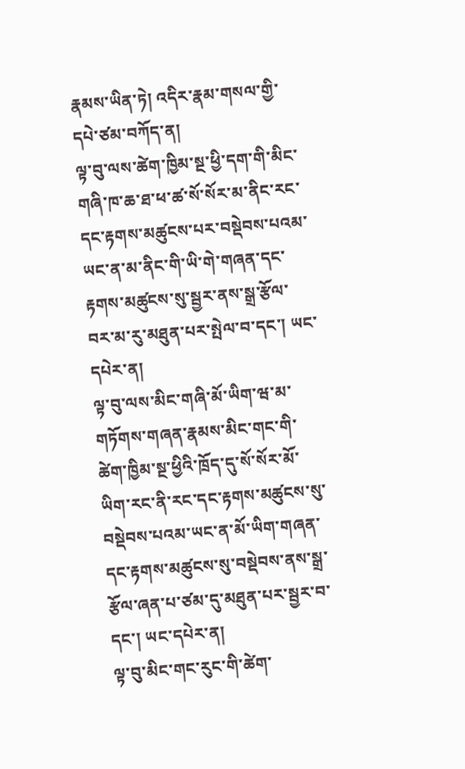རྣམས་ཡིན་ཏེ། འདིར་རྣམ་གསལ་གྱི་དཔེ་ཙམ་བཀོད་ན།
ལྟ་བུ་ལས་ཚེག་ཁྱིམ་སྔ་ཕྱི་དག་གི་མིང་གཞི་ཁ་ཆ་ཐ་ཕ་ཚ་སོ་སོར་མ་ནིང་རང་དང་རྟགས་མཚུངས་པར་བསྡེབས་པའམ་ཡང་ན་མ་ནིང་གི་ཡི་གེ་གཞན་དང་རྟགས་མཚུངས་སུ་སྦྱར་ནས་སྒྲ་རྩོལ་བར་མ་རུ་མཐུན་པར་སྤེལ་བ་དང་། ཡང་དཔེར་ན།
ལྟ་བུ་ལས་མིང་གཞི་མོ་ཡིག་ཝ་མ་གཏོགས་གཞན་རྣམས་མིང་གང་གི་ཚེག་ཁྱིམ་སྔ་ཕྱིའི་ཁྲོད་དུ་སོ་སོར་མོ་ཡིག་རང་ནི་རང་དང་རྟགས་མཚུངས་སུ་བསྡེབས་པའམ་ཡང་ན་མོ་ཡིག་གཞན་དང་རྟགས་མཚུངས་སུ་བསྡེབས་ནས་སྒྲ་རྩོལ་ཞན་པ་ཙམ་དུ་མཐུན་པར་སྦྱར་བ་དང་། ཡང་དཔེར་ན།
ལྟ་བུ་མིང་གང་རུང་གི་ཚེག་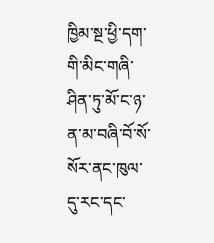ཁྱིམ་སྔ་ཕྱི་དག་གི་མིང་གཞི་ཤིན་ཏུ་མོ་ང་ཉ་ན་མ་བཞི་བོ་སོ་སོར་ནང་ཁུལ་དུ་རང་དང་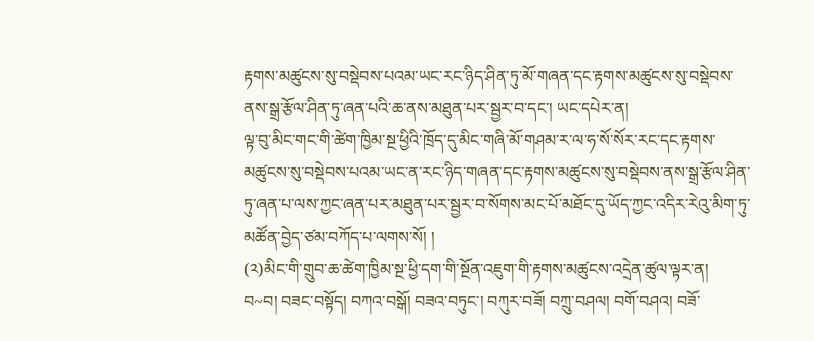རྟགས་མཚུངས་སུ་བསྡེབས་པའམ་ཡང་རང་ཉིད་ཤིན་ཏུ་མོ་གཞན་དང་རྟགས་མཚུངས་སུ་བསྡེབས་ནས་སྒྲ་རྩོལ་ཤིན་ཏུ་ཞན་པའི་ཆ་ནས་མཐུན་པར་སྦྱར་བ་དང་། ཡང་དཔེར་ན།
ལྟ་བུ་མིང་གང་གི་ཚེག་ཁྱིམ་སྔ་ཕྱིའི་ཁྲོད་དུ་མིང་གཞི་མོ་གཤམ་ར་ལ་ཧ་སོ་སོར་རང་དང་རྟགས་མཚུངས་སུ་བསྡེབས་པའམ་ཡང་ན་རང་ཉིད་གཞན་དང་རྟགས་མཚུངས་སུ་བསྡེབས་ནས་སྒྲ་རྩོལ་ཤིན་ཏུ་ཞན་པ་ལས་ཀྱང་ཞན་པར་མཐུན་པར་སྦྱར་བ་སོགས་མང་པོ་མཐོང་དུ་ཡོད་ཀྱང་འདིར་རེའུ་མིག་ཏུ་མཚོན་བྱེད་ཙམ་བཀོད་པ་ལགས་སོ། །
(༢)མིང་གི་གྲུབ་ཆ་ཚེག་ཁྱིམ་སྔ་ཕྱི་དག་གི་སྔོན་འཇུག་གི་རྟགས་མཚུངས་འདྲེན་ཚུལ་ལྟར་ན།
བ~བ། བཟང་བསྟོད། བཀའ་བསྒོ། བཟའ་བཏུང་། བཀུར་བཟོ། བཀྲུ་བཤལ། བགོ་བཤའ། བཟོ་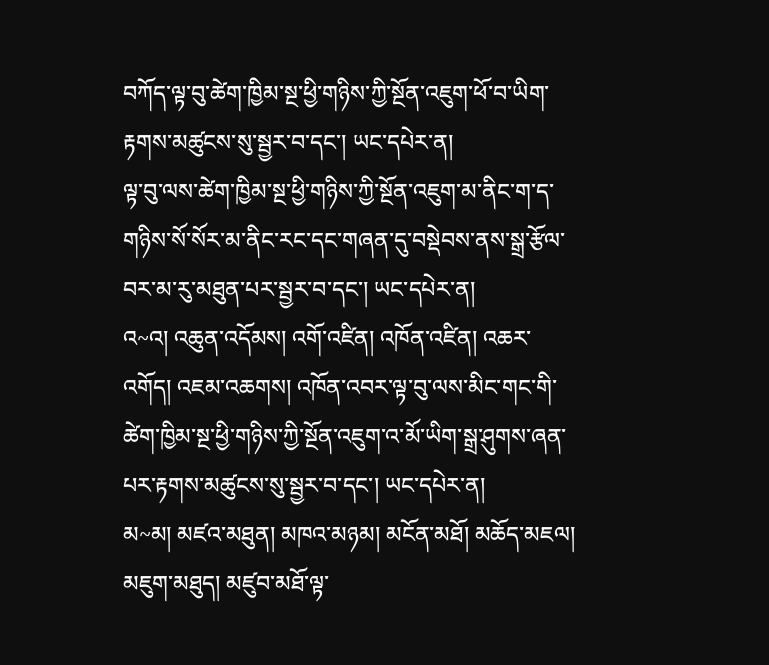བཀོད་ལྟ་བུ་ཚེག་ཁྱིམ་སྔ་ཕྱི་གཉིས་ཀྱི་སྔོན་འཇུག་ཕོ་བ་ཡིག་རྟགས་མཚུངས་སུ་སྦྱར་བ་དང་། ཡང་དཔེར་ན།
ལྟ་བུ་ལས་ཚེག་ཁྱིམ་སྔ་ཕྱི་གཉིས་ཀྱི་སྔོན་འཇུག་མ་ནིང་ག་ད་གཉིས་སོ་སོར་མ་ནིང་རང་དང་གཞན་དུ་བསྡེབས་ནས་སྒྲ་རྩོལ་བར་མ་རུ་མཐུན་པར་སྦྱར་བ་དང་། ཡང་དཔེར་ན།
འ~འ། འཆུན་འདོམས། འགོ་འཛིན། འཁོན་འཛིན། འཆར་འགོད། འཇམ་འཆགས། འཁོན་འབར་ལྟ་བུ་ལས་མིང་གང་གི་ཚེག་ཁྱིམ་སྔ་ཕྱི་གཉིས་ཀྱི་སྔོན་འཇུག་འ་མོ་ཡིག་སྒྲ་ཤུགས་ཞན་པར་རྟགས་མཚུངས་སུ་སྦྱར་བ་དང་། ཡང་དཔེར་ན།
མ~མ། མཛའ་མཐུན། མཁའ་མཉམ། མངོན་མཐོ། མཆོད་མཇལ། མཇུག་མཐུད། མཛུབ་མཐོ་ལྟ་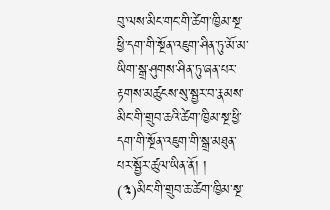བུ་ལས་མིང་གང་གི་ཚེག་ཁྱིམ་སྔ་ཕྱི་དག་གི་སྔོན་འཇུག་ཤིན་ཏུ་མོ་མ་ཡིག་སྒྲ་ཤུགས་ཤིན་ཏུ་ཞན་པར་རྟགས་མཚུངས་སུ་སྦྱར་བ་རྣམས་མིང་གི་གྲུབ་ཆའི་ཚེག་ཁྱིམ་སྔ་ཕྱི་དག་གི་སྔོན་འཇུག་གི་སྒྲ་མཐུན་པར་སྦྱོར་ཚུལ་ཡིན་ནོ། །
(༣)མིང་གི་གྲུབ་ཆ་ཚེག་ཁྱིམ་སྔ་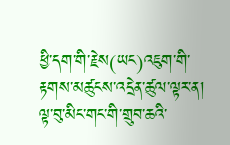ཕྱི་དག་གི་རྗེས(ཡང)འཇུག་གི་རྟགས་མཚུངས་འདྲེན་ཚུལ་ལྟར་ན།
ལྟ་བུ་མིང་གང་གི་གྲུབ་ཆའི་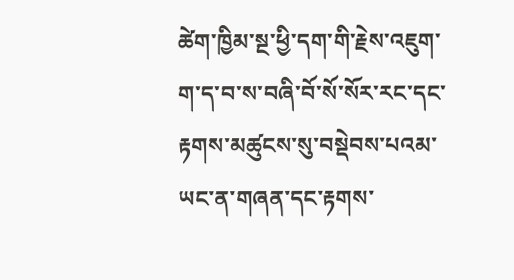ཚེག་ཁྱིམ་སྔ་ཕྱི་དག་གི་རྗེས་འཇུག་ག་ད་བ་ས་བཞི་བོ་སོ་སོར་རང་དང་རྟགས་མཚུངས་སུ་བསྡེབས་པའམ་ཡང་ན་གཞན་དང་རྟགས་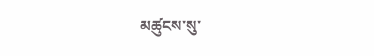མཚུངས་སུ་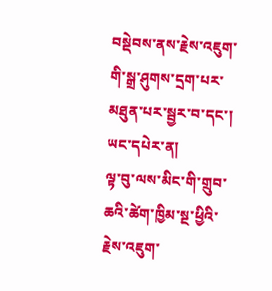བསྡེབས་ནས་རྗེས་འཇུག་གི་སྒྲ་ཤུགས་དྲག་པར་མཐུན་པར་སྦྱར་བ་དང་། ཡང་དཔེར་ན།
ལྟ་བུ་ལས་མིང་གི་གྲུབ་ཆའི་ཚེག་ཁྱིམ་སྔ་ཕྱིའི་རྗེས་འཇུག་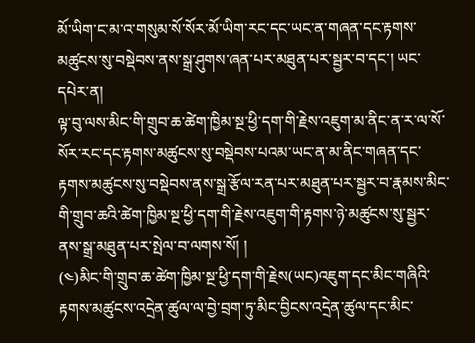མོ་ཡིག་ང་མ་འ་གསུམ་སོ་སོར་མོ་ཡིག་རང་དང་ཡང་ན་གཞན་དང་རྟགས་མཚུངས་སུ་བསྡེབས་ནས་སྒྲ་ཤུགས་ཞན་པར་མཐུན་པར་སྦྱར་བ་དང་། ཡང་དཔེར་ན།
ལྟ་བུ་ལས་མིང་གི་གྲུབ་ཆ་ཚེག་ཁྱིམ་སྔ་ཕྱི་དག་གི་རྗེས་འཇུག་མ་ནིང་ན་ར་ལ་སོ་སོར་རང་དང་རྟགས་མཚུངས་སུ་བསྡེབས་པའམ་ཡང་ན་མ་ནིང་གཞན་དང་རྟགས་མཚུངས་སུ་བསྡེབས་ནས་སྒྲ་རྩོལ་རན་པར་མཐུན་པར་སྦྱར་བ་རྣམས་མིང་གི་གྲུབ་ཆའི་ཚེག་ཁྱིམ་སྔ་ཕྱི་དག་གི་རྗེས་འཇུག་གི་རྟགས་ཉེ་མཚུངས་སུ་སྦྱར་ནས་སྒྲ་མཐུན་པར་སྤེལ་བ་ལགས་སོ། །
(༤)མིང་གི་གྲུབ་ཆ་ཚེག་ཁྱིམ་སྔ་ཕྱི་དག་གི་རྗེས(ཡང)འཇུག་དང་མིང་གཞིའི་རྟགས་མཚུངས་འདྲེན་ཚུལ་ལ་བྱེ་བྲག་ཏུ་མིང་བྱིངས་འདྲེན་ཚུལ་དང་མིང་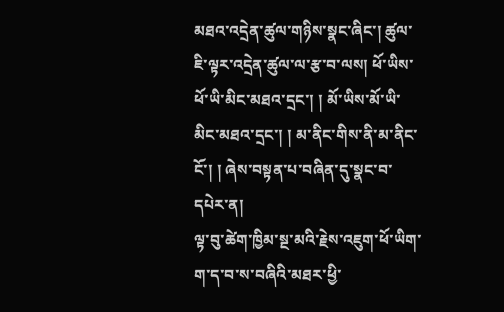མཐའ་འདྲེན་ཚུལ་གཉིས་སྣང་ཞིང་། ཚུལ་ཇི་ལྟར་འདྲེན་ཚུལ་ལ་རྩ་བ་ལས། ཕོ་ཡིས་ཕོ་ཡི་མིང་མཐའ་དྲང་། ། མོ་ཡིས་མོ་ཡི་མིང་མཐའ་དྲང་། ། མ་ནིང་གིས་ནི་མ་ནིང་ངོ་། ། ཞེས་བསྟན་པ་བཞིན་དུ་སྣང་བ་དཔེར་ན།
ལྟ་བུ་ཚེག་ཁྱིམ་སྔ་མའི་རྗེས་འཇུག་ཕོ་ཡིག་ག་ད་བ་ས་བཞིའི་མཐར་ཕྱི་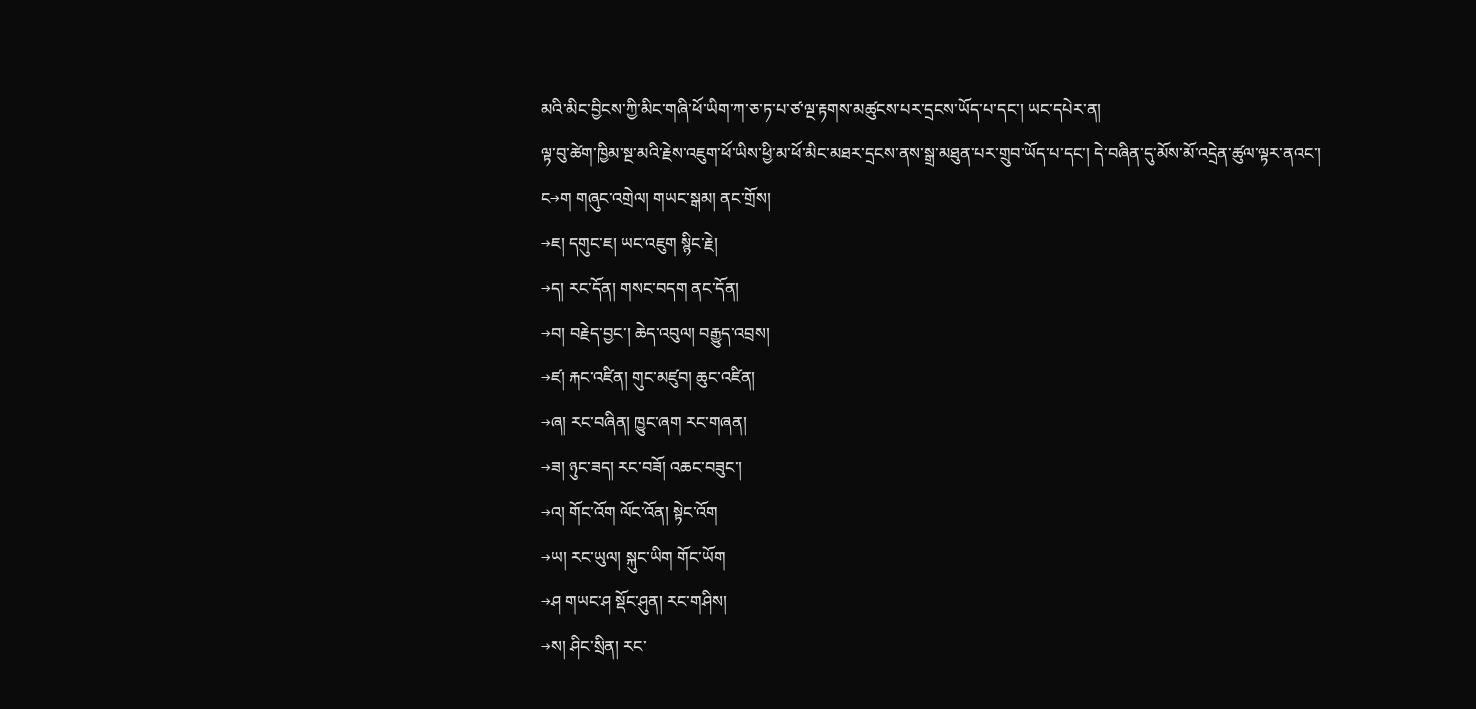མའི་མིང་བྱིངས་ཀྱི་མིང་གཞི་ཕོ་ཡིག་ཀ་ཅ་ཏ་པ་ཙ་ལྔ་རྟགས་མཚུངས་པར་དྲངས་ཡོད་པ་དང་། ཡང་དཔེར་ན།
ལྟ་བུ་ཚེག་ཁྱིམ་སྔ་མའི་རྗེས་འཇུག་ཕོ་ཡིས་ཕྱི་མ་ཕོ་མིང་མཐར་དྲངས་ནས་སྒྲ་མཐུན་པར་གྲུབ་ཡོད་པ་དང་། དེ་བཞིན་དུ་མོས་མོ་འདྲེན་ཚུལ་ལྟར་ནའང་།
ང→ག གཞུང་འགྲེལ། གཡང་སྒམ། ནང་གྲོས།
→ཇ། དགུང་ཇ། ཡང་འཇུག སྙིང་རྗེ།
→ད། རང་དོན། གསང་བདག ནང་དོན།
→བ། བརྗེད་བྱང་། ཆེད་འབུལ། བརྒྱུད་འབྲས།
→ཛ། རྐང་འཛིན། གུང་མཛུབ། ཆུང་འཛིན།
→ཞ། རང་བཞིན། ཁྱུང་ཞག རང་གཞན།
→ཟ། ཉུང་ཟད། རང་བཟོ། འཆང་བཟུང་།
→འ། གོང་འོག ལོང་འོན། སྟེང་འོག
→ཡ། རང་ཡུལ། སྐུང་ཡིག གོང་ཡོག
→ཤ གཡང་ཤ སྡོང་ཤུན། རང་གཤིས།
→ས། ཤིང་སྲིན། རང་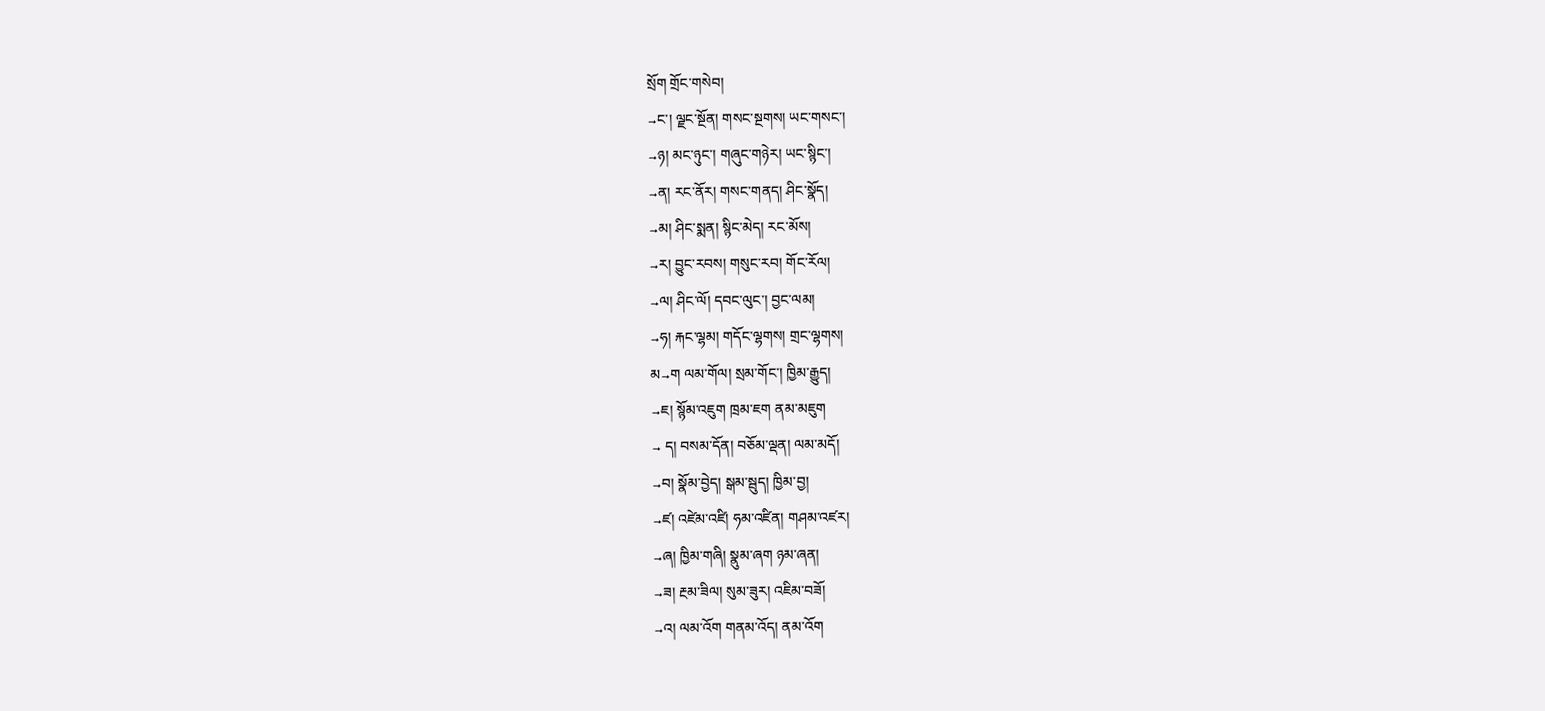སྲོག གྲོང་གསེབ།
→ང་། ལྗང་སྔོན། གསང་སྔགས། ཡང་གསང་།
→ཉ། མང་ཉུང་། གཞུང་གཉེར། ཡང་སྙིང་།
→ན། རང་ནོར། གསང་གནད། ཤིང་སྣོད།
→མ། ཤིང་སྨན། སྙིང་མེད། རང་མོས།
→ར། བྱུང་རབས། གསུང་རབ། གོང་རོལ།
→ལ། ཤིང་ལོ། དབང་ལུང་། བྱང་ལམ།
→ཧ། རྐང་ལྷམ། གདོང་ལྷགས། གྲང་ལྷགས།
མ→ག ལམ་གོལ། སྲམ་གོང་། ཁྱིམ་རྒྱུད།
→ཇ། སྙོམ་འཇུག ཁྲམ་ཇག ནམ་མཇུག
→ ད། བསམ་དོན། བཅོམ་ལྡན། ལམ་མདོ།
→བ། སྣོམ་བྱེད། སྒམ་སྦུད། ཁྱིམ་བྱ།
→ཛ། འཛེམ་འཛི། ཧམ་འཛིན། གཤམ་འཛར།
→ཞ། ཁྱིམ་གཞི། སྣུམ་ཞག ཉམ་ཞན།
→ཟ། རྔམ་ཟིལ། སུམ་ཟུར། འཇིམ་བཟོ།
→འ། ལམ་འོག གནམ་འོད། ནམ་འོག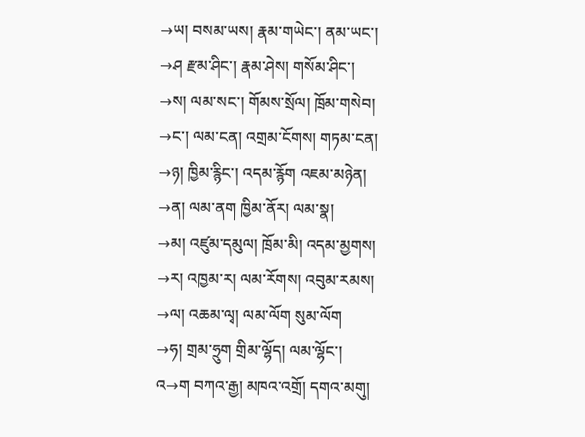→ཡ། བསམ་ཡས། རྣམ་གཡེང་། ནམ་ཡང་།
→ཤ རྫམ་ཤིང་། རྣམ་ཤེས། གསོམ་ཤིང་།
→ས། ལམ་སང་། གོམས་སྲོལ། ཁྲོམ་གསེབ།
→ང་། ལམ་ངན། འགྲམ་ངོགས། གཏམ་ངན།
→ཉ། ཁྱིམ་རྙིང་། འདམ་རྙོག འཇམ་མཉེན།
→ན། ལམ་ནག ཁྱིམ་ནོར། ལམ་སྣ།
→མ། འཛུམ་དམུལ། ཁྲོམ་མི། འདམ་མྱགས།
→ར། འཁྱམ་ར། ལམ་རོགས། འབུམ་རམས།
→ལ། འཆམ་ལྭ། ལམ་ལོག སུམ་ལོག
→ཧ། གྲམ་ཧྲུག གྲིམ་ལྷོད། ལམ་ལྷོང་།
འ→ག བཀའ་རྒྱ། མཁའ་འགྲོ། དགའ་མགུ།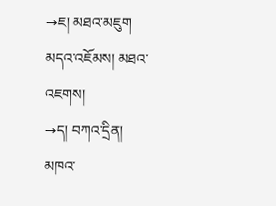→ཇ། མཐའ་མཇུག མདའ་འཇོམས། མཐའ་འཇགས།
→ད། བཀའ་དྲིན། མཁའ་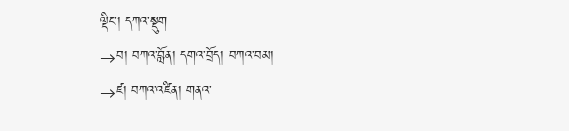ལྡིང་། དཀའ་སྡུག
→བ། བཀའ་བློན། དགའ་བྲོད། བཀའ་བམ།
→ཛ། བཀའ་འཛིན། གནའ་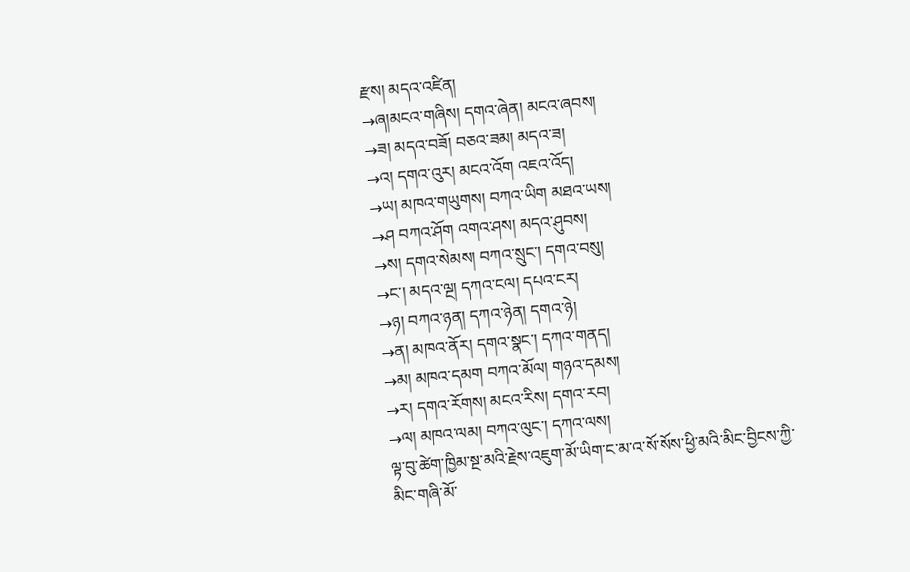རྫས། མདའ་འཛིན།
→ཞ།མངའ་གཞིས། དགའ་ཞེན། མངའ་ཞབས།
→ཟ། མདའ་བཟོ། བཅའ་ཟམ། མདའ་ཟ།
→འ། དགའ་འུར། མངའ་འོག འཇའ་འོད།
→ཡ། མཁའ་གཡུགས། བཀའ་ཡིག མཐའ་ཡས།
→ཤ བཀའ་ཤོག འགའ་ཤས། མདའ་ཤུབས།
→ས། དགའ་སེམས། བཀའ་སྲུང་། དགའ་བསུ།
→ང་། མདའ་ལྔ། དཀའ་ངལ། དཔའ་ངར།
→ཉ། བཀའ་ཉན། དཀའ་ཉེན། དགའ་ཉེ།
→ན། མཁའ་ནོར། དགའ་སྣང་། དཀའ་གནད།
→མ། མཁའ་དམག བཀའ་མོལ། གཉའ་དམས།
→ར། དགའ་རོགས། མངའ་རིས། དགའ་རབ།
→ལ། མཁའ་ལམ། བཀའ་ལུང་། དཀའ་ལས།
ལྟ་བུ་ཚེག་ཁྱིམ་སྔ་མའི་རྗེས་འཇུག་མོ་ཡིག་ང་མ་འ་སོ་སོས་ཕྱི་མའི་མིང་བྱིངས་ཀྱི་མིང་གཞི་མོ་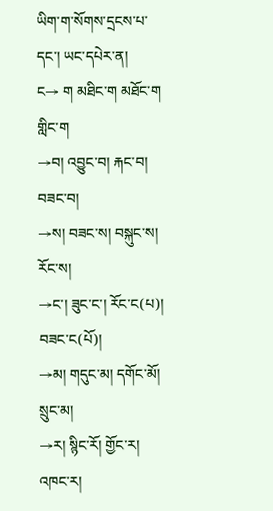ཡིག་ག་སོགས་དྲངས་པ་དང་། ཡང་དཔེར་ན།
ང→ ག མཐིང་ག མཐོང་ག གླིང་ག
→བ། འབྱུང་བ། རྐང་བ། བཟང་བ།
→ས། བཟང་ས། བསྐུང་ས། རོང་ས།
→ང་། ཟུང་ང་། རོང་ང(པ)། བཟང་ང(པོ)།
→མ། གདུང་མ། དགོང་མོ། སྲུང་མ།
→ར། སྙིང་རོ། གྱོང་ར། འཁང་ར།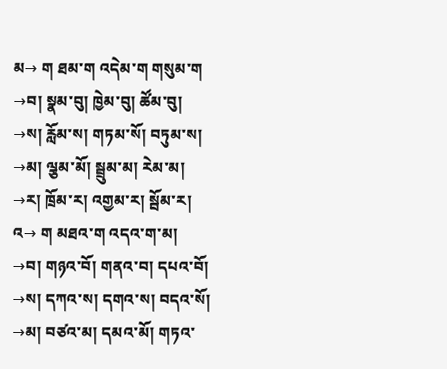མ→ ག ཐམ་ག འདེམ་ག གསུམ་ག
→བ། སྣམ་བུ། ཁྱེམ་བུ། ཚོམ་བུ།
→ས། རློམ་ས། གཏམ་སོ། བཏུམ་ས།
→མ། ལྕམ་མོ། སྦྲུམ་མ། རེམ་མ།
→ར། ཁྲོམ་ར། འགྱམ་ར། སྦོམ་ར།
འ→ ག མཐའ་ག འདའ་ག་མ།
→བ། གཉའ་བོ། གནའ་བ། དཔའ་བོ།
→ས། དཀའ་ས། དགའ་ས། བདའ་སོ།
→མ། བཙའ་མ། དམའ་མོ། གཏའ་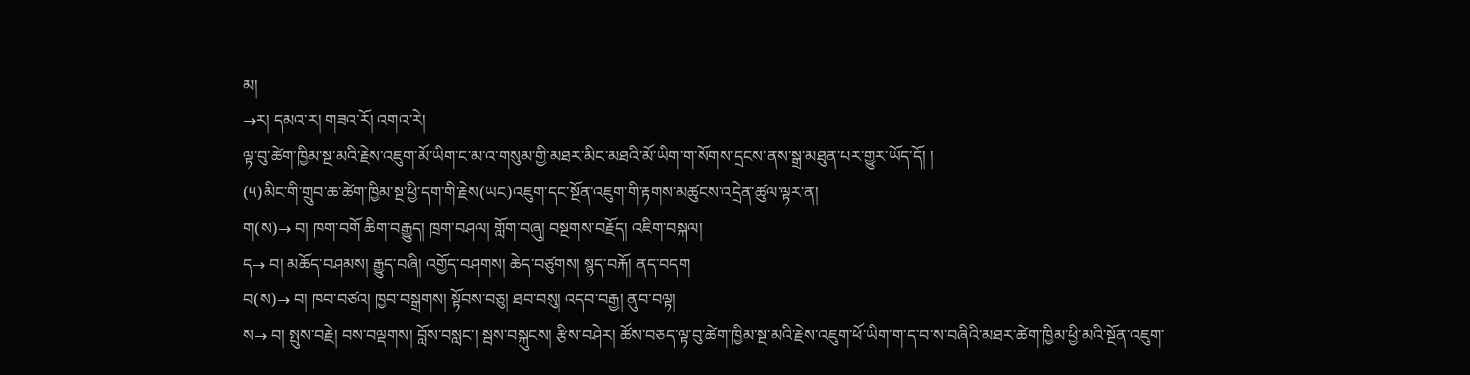མ།
→ར། དམའ་ར། གཟའ་རོ། འགའ་རེ།
ལྟ་བུ་ཚེག་ཁྱིམ་སྔ་མའི་རྗེས་འཇུག་མོ་ཡིག་ང་མ་འ་གསུམ་གྱི་མཐར་མིང་མཐའི་མོ་ཡིག་ག་སོགས་དྲངས་ནས་སྒྲ་མཐུན་པར་གྱུར་ཡོད་དོ། །
(༥)མིང་གི་གྲུབ་ཆ་ཚེག་ཁྱིམ་སྔ་ཕྱི་དག་གི་རྗེས(ཡང)འཇུག་དང་སྔོན་འཇུག་གི་རྟགས་མཚུངས་འདྲེན་ཚུལ་ལྟར་ན།
ག(ས)→ བ། ཁག་བགོ ཆིག་བརྒྱུད། ཁྲག་བཤལ། གློག་བཞུ། བསྔགས་བརྗོད། འཇིག་བསྐལ།
ད→ བ། མཆོད་བཤམས། རྒྱུད་བཞི། འགྱོད་བཤགས། ཆེད་བཙུགས། སྙད་བརྐོ། ནད་བདག
བ(ས)→ བ། ཁབ་བཙའ། ཁྱབ་བསྒྲགས། སྟོབས་བཅུ། ཐབ་བསུ། འདབ་བརྒྱ། ནུབ་བལྟ།
ས→ བ། སྤུས་བརྗེ། བས་བལྡགས། བློས་བསླང་། སྦས་བསྐུངས། རྩིས་བཤེར། ཚོས་བཅད་ལྟ་བུ་ཚེག་ཁྱིམ་སྔ་མའི་རྗེས་འཇུག་ཕོ་ཡིག་ག་ད་བ་ས་བཞིའི་མཐར་ཚེག་ཁྱིམ་ཕྱི་མའི་སྔོན་འཇུག་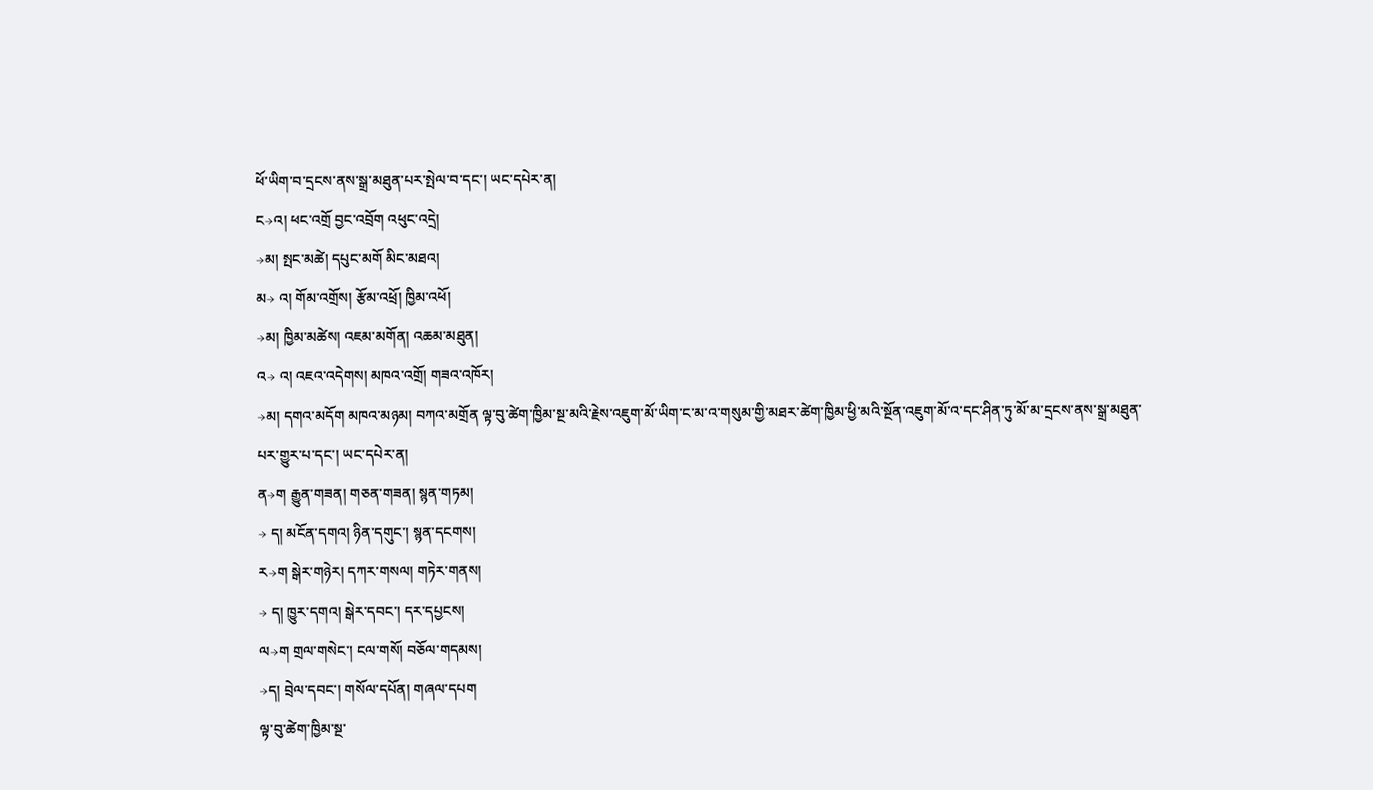ཕོ་ཡིག་བ་དྲངས་ནས་སྒྲ་མཐུན་པར་སྤེལ་བ་དང་། ཡང་དཔེར་ན།
ང→འ། ཕང་འགྲོ བྱང་འབྲོག འཕུང་འདྲེ།
→མ། སྤང་མཚེ། དཔུང་མགོ མིང་མཐའ།
མ→ འ། གོམ་འགྲོས། རྩོམ་འཕྲོ། ཁྱིམ་འཕོ།
→མ། ཁྱིམ་མཚེས། འཇམ་མགོན། འཆམ་མཐུན།
འ→ འ། འཇའ་འདེགས། མཁའ་འགྲོ། གཟའ་འཁོར།
→མ། དགའ་མདོག མཁའ་མཉམ། བཀའ་མགྲོན ལྟ་བུ་ཚེག་ཁྱིམ་སྔ་མའི་རྗེས་འཇུག་མོ་ཡིག་ང་མ་འ་གསུམ་གྱི་མཐར་ཚེག་ཁྱིམ་ཕྱི་མའི་སྔོན་འཇུག་མོ་འ་དང་ཤིན་ཏུ་མོ་མ་དྲངས་ནས་སྒྲ་མཐུན་པར་གྱུར་པ་དང་། ཡང་དཔེར་ན།
ན→ག རྒྱུན་གཟན། གཅན་གཟན། སྙན་གཏམ།
→ ད། མངོན་དགའ། ཉིན་དགུང་། སྙན་དངགས།
ར→ག སྒེར་གཉེར། དཀར་གསལ། གཏེར་གནས།
→ ད། ཁྱུར་དགའ། སྒེར་དབང་། དར་དཔྱངས།
ལ→ག གྲལ་གསེང་། ངལ་གསོ། བཅོལ་གདམས།
→ད། བྲེལ་དབང་། གསོལ་དཔོན། གཞལ་དཔག
ལྟ་བུ་ཚེག་ཁྱིམ་སྔ་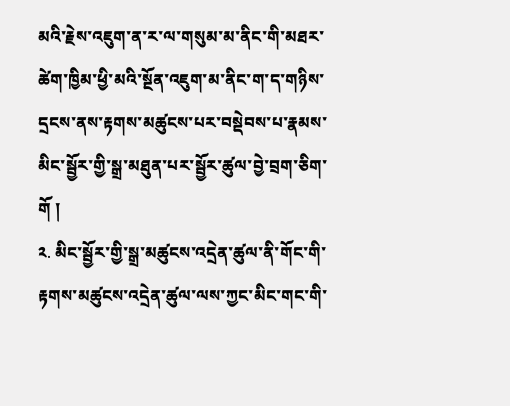མའི་རྗེས་འཇུག་ན་ར་ལ་གསུམ་མ་ནིང་གི་མཐར་ཚེག་ཁྱིམ་ཕྱི་མའི་སྔོན་འཇུག་མ་ནིང་ག་ད་གཉིས་དྲངས་ནས་རྟགས་མཚུངས་པར་བསྡེབས་པ་རྣམས་མིང་སྦྱོར་གྱི་སྒྲ་མཐུན་པར་སྦྱོར་ཚུལ་བྱེ་བྲག་ཅིག་གོ །
༢. མིང་སྦྱོར་གྱི་སྒྲ་མཚུངས་འདྲེན་ཚུལ་ནི་གོང་གི་རྟགས་མཚུངས་འདྲེན་ཚུལ་ལས་ཀྱང་མིང་གང་གི་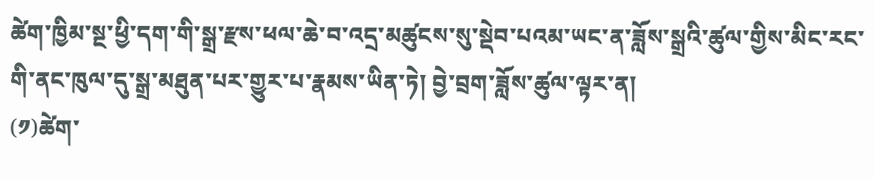ཚེག་ཁྱིམ་སྔ་ཕྱི་དག་གི་སྒྲ་རྫས་ཕལ་ཆེ་བ་འདྲ་མཚུངས་སུ་སྡེབ་པའམ་ཡང་ན་ཟློས་སྒྲའི་ཚུལ་གྱིས་མིང་རང་གི་ནང་ཁུལ་དུ་སྒྲ་མཐུན་པར་གྱུར་པ་རྣམས་ཡིན་ཏེ། བྱེ་བྲག་ཟློས་ཚུལ་ལྟར་ན།
(༡)ཚེག་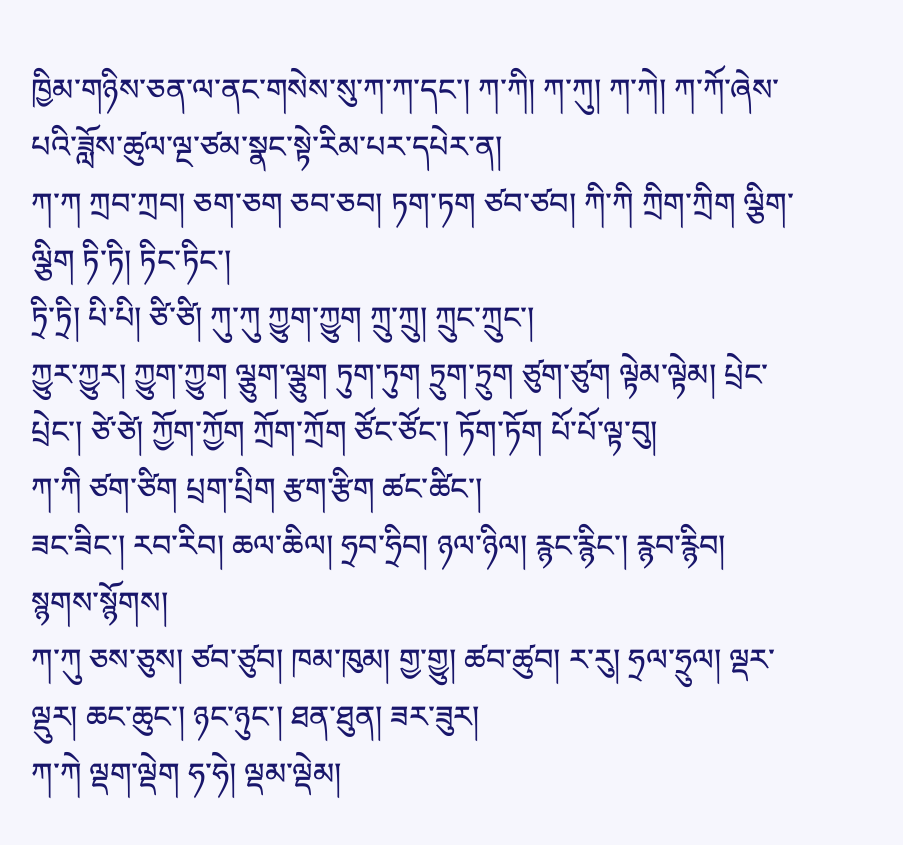ཁྱིམ་གཉིས་ཅན་ལ་ནང་གསེས་སུ་ཀ་ཀ་དང་། ཀ་ཀི། ཀ་ཀུ། ཀ་ཀེ། ཀ་ཀོ་ཞེས་པའི་ཟློས་ཚུལ་ལྔ་ཙམ་སྣང་སྟེ་རིམ་པར་དཔེར་ན།
ཀ་ཀ ཀྲབ་ཀྲབ། ཅག་ཅག ཅབ་ཅབ། ཏག་ཏག ཙབ་ཙབ། ཀི་ཀི ཀྲིག་ཀྲིག ལྕིག་ལྕིག ཏི་ཏི། ཏིང་ཏིང་།
ཏྲི་ཏྲི། པི་པི། ཙི་ཙི། ཀུ་ཀུ ཀྱུག་ཀྱུག ཀྲུ་ཀྲུ། ཀྲུང་ཀྲུང་།
ཀྱུར་ཀྱུར། ཀྱུག་ཀྱུག ལྕུག་ལྕུག ཏུག་ཏུག ཏྲུག་ཏྲུག ཙུག་ཙུག ལྟེམ་ལྟེམ། པྲེང་པྲེང་། ཙེ་ཙེ། ཀྱོག་ཀྱོག ཀྲོག་ཀྲོག ཙོང་ཙོང་། ཏོག་ཏོག པོ་པོ་ལྟ་བུ།
ཀ་ཀི ཙག་ཙིག པྲག་པྲིག རྩག་རྩིག ཚང་ཚིང་།
ཟང་ཟིང་། རབ་རིབ། ཆལ་ཆིལ། ཧྲབ་ཧྲིབ། ཉལ་ཉིལ། རྙང་རྙིང་། རྙབ་རྙིབ། སྙགས་སྙོགས།
ཀ་ཀུ ཅས་ཅུས། ཙབ་ཙུབ། ཁམ་ཁུམ། གྱ་གྱུ། ཚབ་ཚུབ། ར་རུ། ཧྲལ་ཧྲུལ། ལྡར་ལྡུར། ཆང་ཆུང་། ཉང་ཉུང་། ཐན་ཐུན། ཟར་ཟུར།
ཀ་ཀེ ལྡག་ལྡེག ཧ་ཧེ། ལྡམ་ལྡེམ།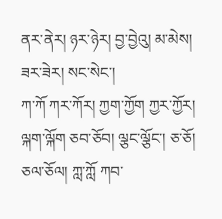ནར་ནེར། ཉར་ཉེར། བྱ་བྱེའུ། མ་མེས། ཟར་ཟེར། སང་སེང་།
ཀ་ཀོ ཀར་ཀོར། ཀྱག་ཀྱོག ཀྱར་ཀྱོར། ལྐག་ལྐོག ཅབ་ཅོབ། ལྕང་ལྕོང་། ཅ་ཅོ། ཅལ་ཅོལ། ཀླ་ཀློ ཀབ་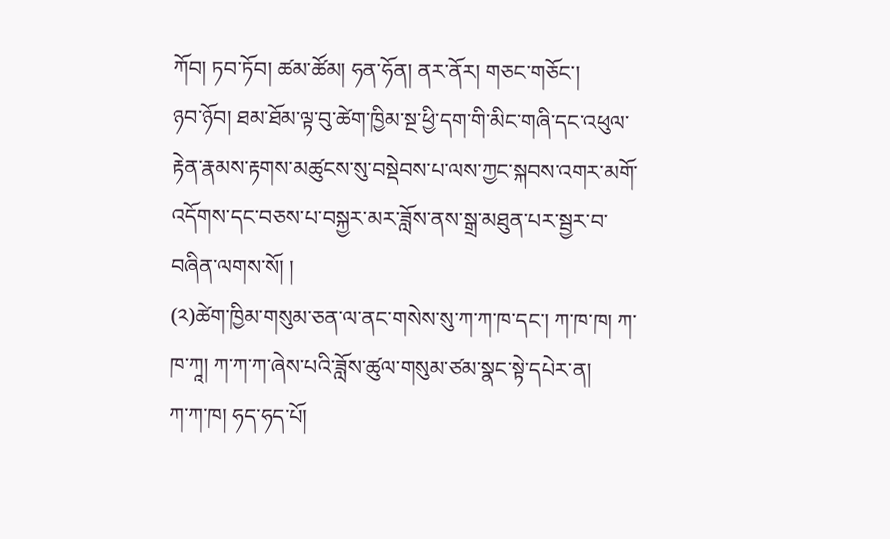ཀོབ། ཏབ་ཏོབ། ཚམ་ཚོམ། ཧན་ཧོན། ནར་ནོར། གཅང་གཅོང་།
ཉབ་ཉོབ། ཐམ་ཐོམ་ལྟ་བུ་ཚེག་ཁྱིམ་སྔ་ཕྱི་དག་གི་མིང་གཞི་དང་འཕུལ་རྟེན་རྣམས་རྟགས་མཚུངས་སུ་བསྡེབས་པ་ལས་ཀྱང་སྐབས་འགར་མགོ་འདོགས་དང་བཅས་པ་བསྐྱར་མར་ཟློས་ནས་སྒྲ་མཐུན་པར་སྦྱར་བ་བཞིན་ལགས་སོ། །
(༢)ཚེག་ཁྱིམ་གསུམ་ཅན་ལ་ནང་གསེས་སུ་ཀ་ཀ་ཁ་དང་། ཀ་ཁ་ཁ། ཀ་ཁ་ཀཱ། ཀ་ཀ་ཀ་ཞེས་པའི་ཟློས་ཚུལ་གསུམ་ཙམ་སྣང་སྟེ་དཔེར་ན།
ཀ་ཀ་ཁ། ཧད་ཧད་པོ།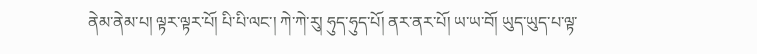ནེམ་ནེམ་པ། ལྟར་ལྟར་པོ། པི་པི་ལང་། ཀེ་ཀེ་རུ། ཧུད་ཧུད་པོ། ནར་ནར་པོ། ཡ་ཡ་བོ། ཡུད་ཡུད་པ་ལྟ་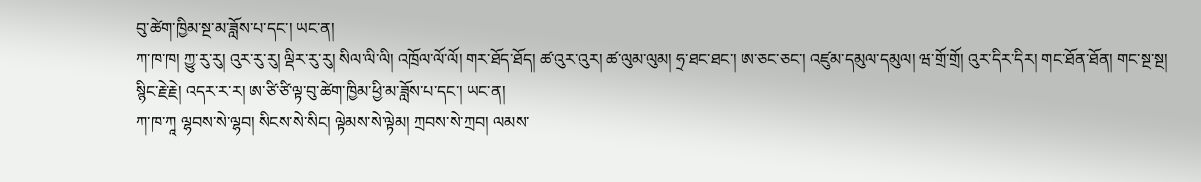བུ་ཚེག་ཁྱིམ་སྔ་མ་ཟློས་པ་དང་། ཡང་ན།
ཀ་ཁ་ཁ། ཀྱུ་རུ་རུ། འུར་རུ་རུ། ལྡིར་རུ་རུ། སིལ་ལི་ལི། འཁྲོལ་ལོ་ལོ། གར་ཐོད་ཐོད། ཚ་འུར་འུར། ཚ་ལུམ་ལུམ། ཧྲ་ཐང་ཐང་། ཨ་ཅང་ཅང་། འཛུམ་དམུལ་དམུལ། ཝ་གྲོ་གྲོ། འུར་དིར་དིར། གང་ཐོན་ཐོན། གང་སྔ་སྔ། སྙིང་རྗེ་རྗེ། འདར་ར་ར། ཨ་ཙི་ཙི་ལྟ་བུ་ཚེག་ཁྱིམ་ཕྱི་མ་ཟློས་པ་དང་། ཡང་ན།
ཀ་ཁ་ཀཱ ལྷབས་སེ་ལྷབ། སིངས་སེ་སིང། ལྟེམས་སེ་ལྟེམ། ཀྲབས་སེ་ཀྲབ། ལམས་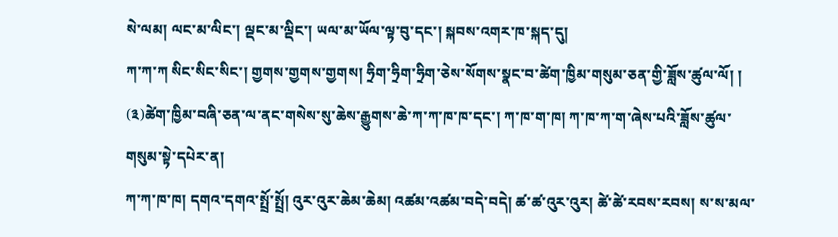སེ་ལམ། ལང་མ་ལིང་། ལྡང་མ་ལྡིང་། ཡལ་མ་ཡོལ་ལྟ་བུ་དང་། སྐབས་འགར་ཁ་སྐད་དུ།
ཀ་ཀ་ཀ སིང་སིང་སིང་། གྱགས་གྱགས་གྱགས། ཧྲིག་ཧྲིག་ཧྲིག་ཅེས་སོགས་སྣང་བ་ཚེག་ཁྱིམ་གསུམ་ཅན་གྱི་ཟློས་ཚུལ་ལོ། །
(༣)ཚེག་ཁྱིམ་བཞི་ཅན་ལ་ནང་གསེས་སུ་ཆེས་རྒྱུགས་ཆེ་ཀ་ཀ་ཁ་ཁ་དང་། ཀ་ཁ་ག་ཁ། ཀ་ཁ་ཀ་ག་ཞེས་པའི་ཟློས་ཚུལ་གསུམ་སྟེ་དཔེར་ན།
ཀ་ཀ་ཁ་ཁ། དགའ་དགའ་སྤྲོ་སྤྲོ། འུར་འུར་ཆེམ་ཆེམ། འཚམ་འཚམ་བདེ་བདེ། ཚ་ཚ་འུར་འུར། ཚེ་ཚེ་རབས་རབས། ས་ས་མལ་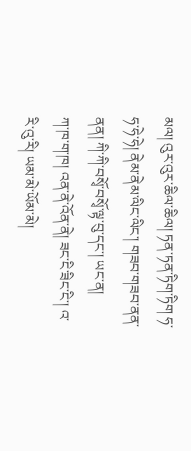མལ། འུར་འུར་ཆིལ་ཆིལ། ཏན་ཏན་ཏིག་ཏིག ཧ་ཧ་ཧེ་ཧེ། ནེམ་ནེམ་ལིང་ལིང་། གཟབ་གཟབ་ནན་ནན། ཀི་ཀི་བསྭོ་བསྭོ་ལྟ་བུ་དང་། ཡང་ན།
ཀ་ཁ་ག་ཁ། འན་ནེ་འོན་ནེ། ཟང་ངི་ཟིང་ངི་། འ་རི་འུ་རི། ཡམ་མེ་ཡོམ་མེ།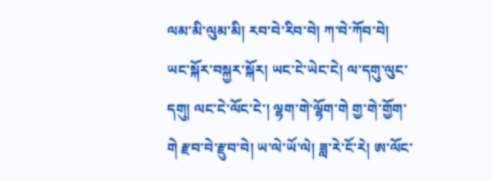ལམ་མི་ལུམ་མི། རབ་བེ་རིབ་བེ། ཀ་བེ་ཀོབ་བེ། ཡང་སྐོར་བསྐྱར་སྐོར། ཡང་ངེ་ཡེང་ངེ། ལ་དགུ་ལུང་དགུ། ལང་ངེ་ལོང་ངེ་། ལྷག་གེ་ལྷོག་གེ གྱ་གེ་གྱོག་གེ རྫབ་བེ་རྫུབ་བེ། ཡ་ལེ་ཡོ་ལེ། ཟླ་རེ་ངོ་རེ། ཨ་ལོང་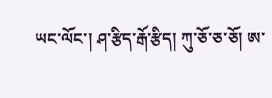ཡང་ལོང་། ཤ་རྩིད་རྒོ་རྩིད། ཀུ་ཅོ་ཅ་ཅོ། ཨ་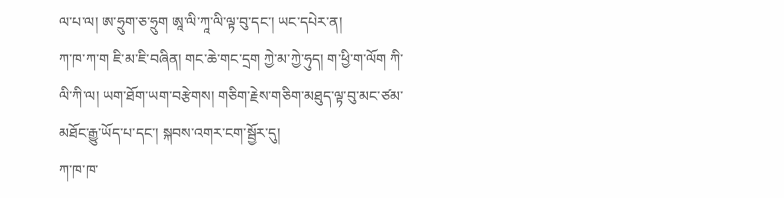ལ་པ་ལ། ཨ་ཧྲུག་ཅ་ཧྲུག ཨཱ་ལི་ཀཱ་ལི་ལྟ་བུ་དང་། ཡང་དཔེར་ན།
ཀ་ཁ་ཀ་ག ཇི་མ་ཇི་བཞིན། གང་ཆེ་གང་དྲག ཀྱེ་མ་ཀྱེ་ཧུད། ག་ཕྱི་ག་ལོག ཀི་ལི་ཀི་ལ། ཡག་ཐོག་ཡག་བརྩེགས། གཅིག་རྗེས་གཅིག་མཐུད་ལྟ་བུ་མང་ཙམ་མཐོང་རྒྱུ་ཡོད་པ་དང་། སྐབས་འགར་ངག་སྦྱོར་དུ།
ཀ་ཁ་ཁ་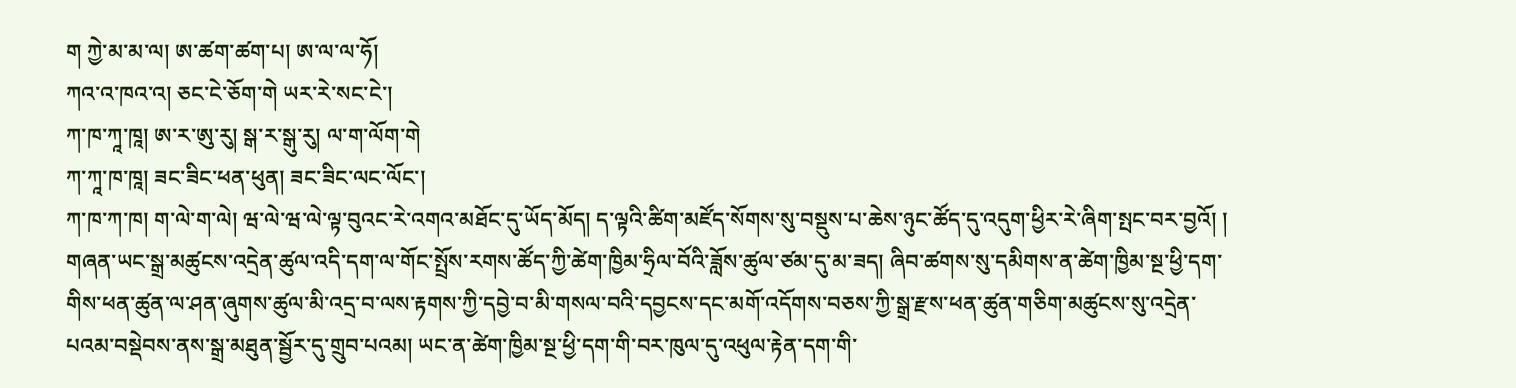ག ཀྱེ་མ་མ་ལ། ཨ་ཚག་ཚག་པ། ཨ་ལ་ལ་ཧོ།
ཀའ་འ་ཁའ་འ། ཅང་ངེ་ཅོག་གེ ཡར་རེ་སང་ངེ་།
ཀ་ཁ་ཀཱ་ཁཱ། ཨ་ར་ཨུ་རུ། སྒ་ར་སྒུ་རུ། ལ་ག་ལོག་གེ
ཀ་ཀཱ་ཁ་ཁཱ། ཟང་ཟིང་ཕན་ཕུན། ཟང་ཟིང་ལང་ལོང་།
ཀ་ཁ་ཀ་ཁ། ག་ལེ་ག་ལེ། ཝ་ལེ་ཝ་ལེ་ལྟ་བུའང་རེ་འགའ་མཐོང་དུ་ཡོད་མོད། ད་ལྟའི་ཚིག་མཛོད་སོགས་སུ་བསྡུས་པ་ཆེས་ཉུང་ཚོད་དུ་འདུག་ཕྱིར་རེ་ཞིག་སྤང་བར་བྱའོ། །
གཞན་ཡང་སྒྲ་མཚུངས་འདྲེན་ཚུལ་འདི་དག་ལ་གོང་སྤྲོས་རགས་ཚོད་ཀྱི་ཚེག་ཁྱིམ་ཧྲིལ་བོའི་ཟློས་ཚུལ་ཙམ་དུ་མ་ཟད། ཞིབ་ཚགས་སུ་དམིགས་ན་ཚེག་ཁྱིམ་སྔ་ཕྱི་དག་གིས་ཕན་ཚུན་ལ་ཤན་ཞུགས་ཚུལ་མི་འདྲ་བ་ལས་རྟགས་ཀྱི་དབྱེ་བ་མི་གསལ་བའི་དབྱངས་དང་མགོ་འདོགས་བཅས་ཀྱི་སྒྲ་རྫས་ཕན་ཚུན་གཅིག་མཚུངས་སུ་འདྲེན་པའམ་བསྡེབས་ནས་སྒྲ་མཐུན་སྦྱོར་དུ་གྲུབ་པའམ། ཡང་ན་ཚེག་ཁྱིམ་སྔ་ཕྱི་དག་གི་བར་ཁུལ་དུ་འཕུལ་རྟེན་དག་གི་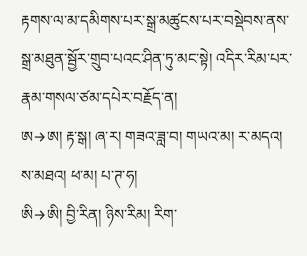རྟགས་ལ་མ་དམིགས་པར་སྒྲ་མཚུངས་པར་བསྡེབས་ནས་སྒྲ་མཐུན་སྦྱོར་གྲུབ་པའང་ཤིན་ཏུ་མང་སྟེ། འདིར་རིམ་པར་རྣམ་གསལ་ཙམ་དཔེར་བརྗོད་ན།
ཨ→ཨ། རྟ་སྒ། ཞ་ར། གཟའ་ཟླ་བ། གཡའ་མ། ར་མདའ། ས་མཐའ། ཕ་མ། པ་ཊ་ཧ།
ཨི→ཨི། བྱི་རིན། ཉིས་རིམ། རིག་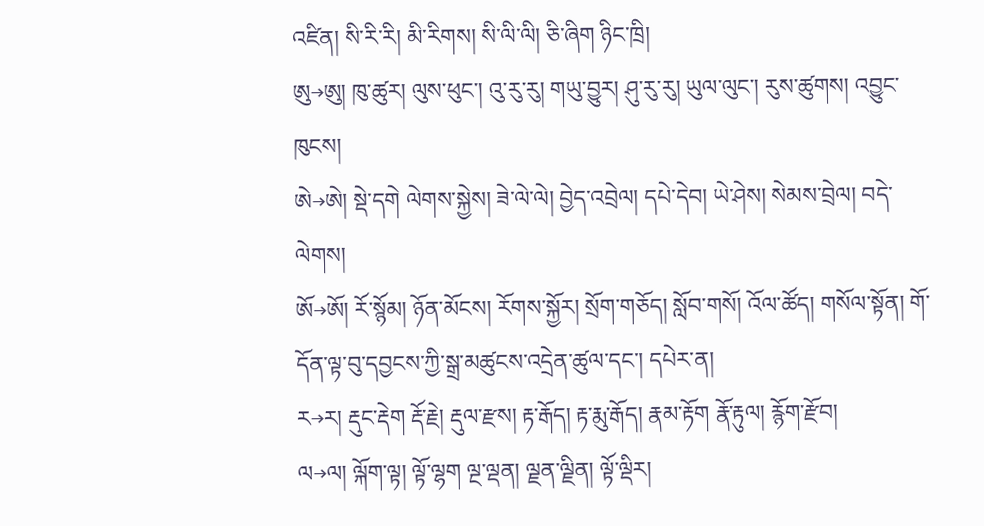འཛིན། སི་རི་རི། མི་རིགས། སི་ལི་ལི། ཅི་ཞིག ཉིང་ཁྲི།
ཨུ→ཨུ། ཁུ་ཚུར། ལུས་ཕུང་། འུ་རུ་རུ། གཡུ་བྱུར། ཤུ་རུ་རུ། ཡུལ་ལུང་། རུས་ཚུགས། འབྱུང་ཁུངས།
ཨེ→ཨེ། སྡེ་དགེ ལེགས་སྐྱེས། ཟེ་ལེ་ལེ། བྱེད་འབྲེལ། དཔེ་དེབ། ཡེ་ཤེས། སེམས་བྲེལ། བདེ་ལེགས།
ཨོ→ཨོ། རོ་སྙོམ། ཉོན་མོངས། རོགས་སྐྱོར། སྲོག་གཅོད། སློབ་གསོ། འོལ་ཚོད། གསོལ་སྟོན། གོ་དོན་ལྟ་བུ་དབྱངས་ཀྱི་སྒྲ་མཚུངས་འདྲེན་ཚུལ་དང་། དཔེར་ན།
ར→ར། རྡུང་རྡེག རྡོ་རྗེ། རྡུལ་རྫས། རྟ་རྒོད། རྟ་རྨུ་རྒོད། རྣམ་རྟོག རྣོ་རྟུལ། རྙོག་རྫོབ།
ལ→ལ། ལྐོག་ལྟ། ལྟོ་ལྷག ལྔ་ལྡན། ལྗན་ལྗིན། ལྟོ་ལྡིར།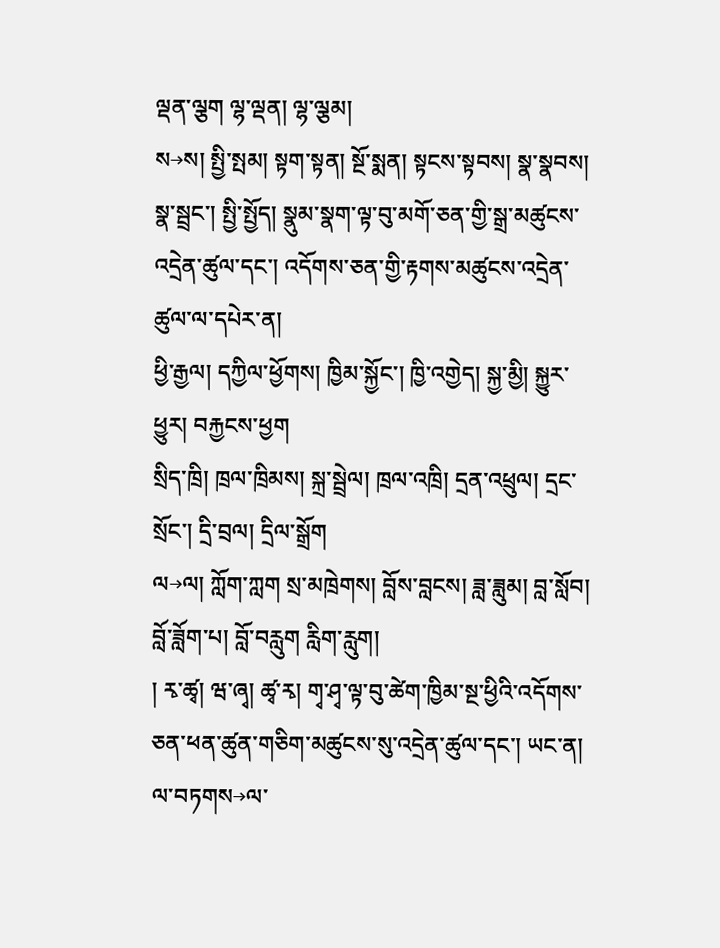ལྡན་ལྕག ལྷ་ལྡན། ལྷ་ལྕམ།
ས→ས། སྤྱི་སྤམ། སྟག་སྟན། སྔོ་སྨན། སྟངས་སྟབས། སྣ་སྣབས། སྣ་སྦྲང་། སྤྱི་སྤྱོད། སྣུམ་སྣག་ལྟ་བུ་མགོ་ཅན་གྱི་སྒྲ་མཚུངས་འདྲེན་ཚུལ་དང་། འདོགས་ཅན་གྱི་རྟགས་མཚུངས་འདྲེན་ཚུལ་ལ་དཔེར་ན།
ཕྱི་རྒྱལ། དཀྱིལ་ཕྱོགས། ཁྱིམ་སྐྱོང་། ཁྱི་འགྱེད། སྐྱ་མྱི། སྐྱུར་ཕྱུར། བརྐྱངས་ཕྱག
སྲིད་ཁྲི། ཁྲལ་ཁྲིམས། སྐྲ་སྦྲེལ། ཁྲལ་འཁྲི། དྲན་འཕྲུལ། དྲང་སྲོང་། དྲི་བྲལ། དྲིལ་སྒྲོག
ལ→ལ། ཀློག་ཀླག སྲ་མཁྲེགས། བློས་བླངས། ཟླ་ཟླུམ། བླ་སློབ། བློ་ཟློག་པ། བློ་བརླུག རླིག་རླུག།
། རྭ་ཚྭ། ཝ་ཞྭ། ཚྭ་རྭ། གྭ་ཤྭ་ལྟ་བུ་ཚེག་ཁྱིམ་སྔ་ཕྱིའི་འདོགས་ཅན་ཕན་ཚུན་གཅིག་མཚུངས་སུ་འདྲེན་ཚུལ་དང་། ཡང་ན།
ལ་བཏགས→ལ་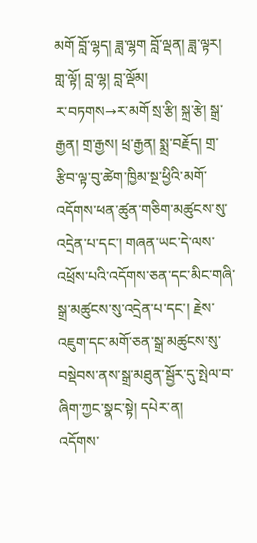མགོ བློ་ལྷད། ཟླ་ལྷག བློ་ལྡན། ཟླ་ལྟར། གླ་ལྟོ། བླ་ལྷ། བླ་ལྡོམ།
ར་བཏགས→ར་མགོ སྲ་རྩི། སྐྲ་རྩེ། སྒྲ་རྒྱན། གྲ་རྒྱས། ཕྲ་རྒྱན། སྨྲ་བརྗོད། གྲ་རྩིབ་ལྟ་བུ་ཚེག་ཁྱིམ་སྔ་ཕྱིའི་མགོ་འདོགས་ཕན་ཚུན་གཅིག་མཚུངས་སུ་འདྲེན་པ་དང་། གཞན་ཡང་དེ་ལས་འཕྲོས་པའི་འདོགས་ཅན་དང་མིང་གཞི་སྒྲ་མཚུངས་སུ་འདྲེན་པ་དང་། རྗེས་འཇུག་དང་མགོ་ཅན་སྒྲ་མཚུངས་སུ་བསྡེབས་ནས་སྒྲ་མཐུན་སྦྱོར་དུ་སྤེལ་བ་ཞིག་ཀྱང་སྣང་སྟེ། དཔེར་ན།
འདོགས་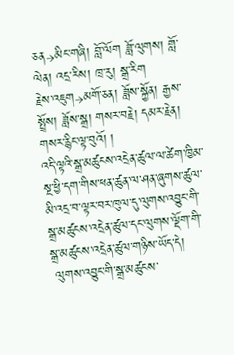ཅན→མིང་གཞི། བློ་ལོག ཟློ་ལུགས། གློ་ལེན། འདྲ་རིས། ཁྲ་རུ། སྒྲ་རིག
རྗེས་འཇུག→མགོ་ཅན། ཟློས་སྐྱོན། རྒྱས་སྤྲོས། ཟློས་སྒྲ། གསར་བརྗེ། དམར་རྗེན། གསར་རྙིང་ལྟ་བུའོ། །
འདི་ལྟའི་སྒྲ་མཚུངས་འདྲེན་ཚུལ་ལ་ཚེག་ཁྱིམ་སྔ་ཕྱི་དག་གིས་ཕན་ཚུན་ལ་ཤན་ཞུགས་ཚུལ་མི་འདྲ་བ་ལྟར་བར་ཁུལ་དུ་ལུགས་འབྱུང་གི་སྒྲ་མཚུངས་འདྲེན་ཚུལ་དང་ལུགས་ལྡོག་གི་སྒྲ་མཚུངས་འདྲེན་ཚུལ་གཉིས་ཡོད་དེ།
 ལུགས་འབྱུང་གི་སྒྲ་མཚུངས་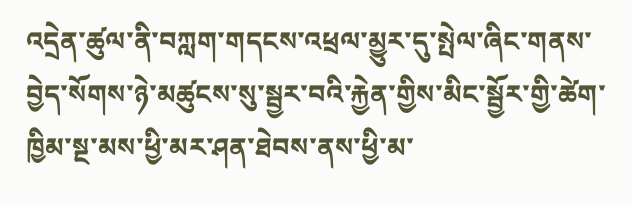འདྲེན་ཚུལ་ནི་བཀླག་གདངས་འཕྲལ་མྱུར་དུ་སྤེལ་ཞིང་གནས་བྱེད་སོགས་ཉེ་མཚུངས་སུ་སྦྱར་བའི་རྐྱེན་གྱིས་མིང་སྦྱོར་གྱི་ཚེག་ཁྱིམ་སྔ་མས་ཕྱི་མར་ཤན་ཐེབས་ནས་ཕྱི་མ་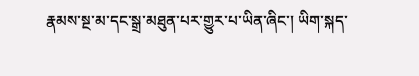རྣམས་སྔ་མ་དང་སྒྲ་མཐུན་པར་གྱུར་པ་ཡིན་ཞིང་། ཡིག་སྐད་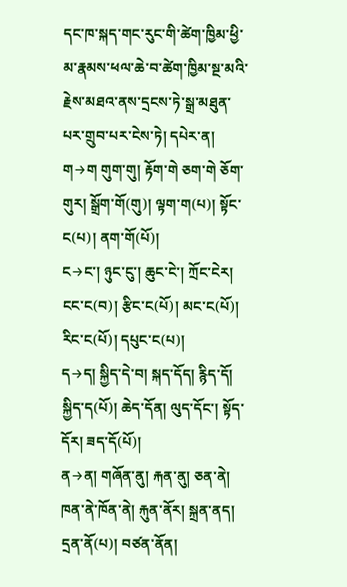དང་ཁ་སྐད་གང་རུང་གི་ཚེག་ཁྱིམ་ཕྱི་མ་རྣམས་ཕལ་ཆེ་བ་ཚེག་ཁྱིམ་སྔ་མའི་རྗེས་མཐའ་ནས་དྲངས་ཏེ་སྒྲ་མཐུན་པར་གྲུབ་པར་ངེས་ཏེ། དཔེར་ན།
ག→ག གུག་གུ། རྟོག་གེ ཅག་གེ ཅོག་གུར། སྒྲོག་གོ(གུ)། ལྟག་ག(པ)། སྟོང་ང(པ)། ནག་གོ(པོ)།
ང→ང་། ཉུང་ངུ་། ཆུང་ངེ་། ཀྲོང་ངེར། ངང་ང(བ)། རྩིང་ང(པོ)། མང་ང(པོ)། རིང་ང(པོ)། དཔུང་ང(པ)།
ད→ད། སྐྱིད་དེ་བ། སྐད་དོད། རྙིད་དོ། སྐྱིད་ད(པོ)། ཆེད་དོན། ལུད་དོང་། སྟོད་དོར། ཟད་དོ(པོ)།
ན→ན། གཞོན་ནུ། རྐན་ནུ། ཅན་ནེ། ཁན་ནེ་ཁོན་ནེ། རྐུན་ནོར། སྐྲན་ནད། དྲན་ནོ(པ)། བཙན་ནོན།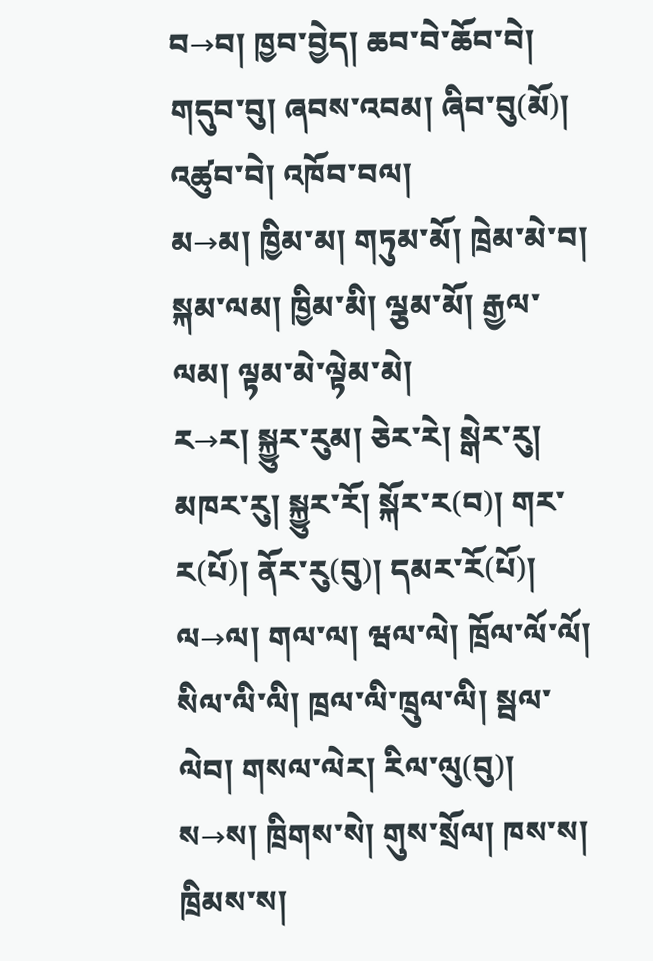བ→བ། ཁྱབ་བྱེད། ཆབ་བེ་ཆོབ་བེ། གདུབ་བུ། ཞབས་འབམ། ཞིབ་བུ(མོ)། འཚུབ་བེ། འཁོབ་བལ།
མ→མ། ཁྱིམ་མ། གཏུམ་མོ། ཁྲེམ་མེ་བ། སྐམ་ལམ། ཁྱིམ་མི། ལྕམ་མོ། རྒྱལ་ལམ། ལྟམ་མེ་ལྟེམ་མེ།
ར→ར། སྐྱུར་རུམ། ཅེར་རེ། སྒེར་རུ། མཁར་རུ། སྐྱུར་རོ། སྐོར་ར(བ)། གར་ར(པོ)། ནོར་རུ(བུ)། དམར་རོ(པོ)།
ལ→ལ། གལ་ལ། ཝལ་ལེ། ཁྲོལ་ལོ་ལོ། སིལ་ལི་ལི། ཁྲལ་ལི་ཁྲུལ་ལི། སྦལ་ལེབ། གསལ་ལེར། རིལ་ལུ(བུ)།
ས→ས། ཁྲིགས་སེ། གུས་སྲོལ། ཁས་ས། ཁྲིམས་ས།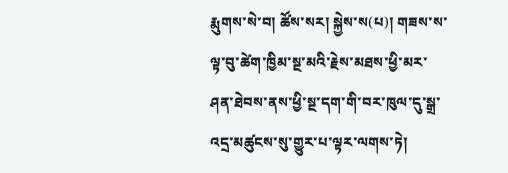རྨུགས་སེ་བ། ཚོས་སར། སྐྱེས་ས(པ)། གཟས་ས་ལྟ་བུ་ཚེག་ཁྱིམ་སྔ་མའི་རྗེས་མཐས་ཕྱི་མར་ཤན་ཐེབས་ནས་ཕྱི་སྔ་དག་གི་བར་ཁུལ་དུ་སྒྲ་འདྲ་མཚུངས་སུ་གྱུར་པ་ལྟར་ལགས་ཏེ།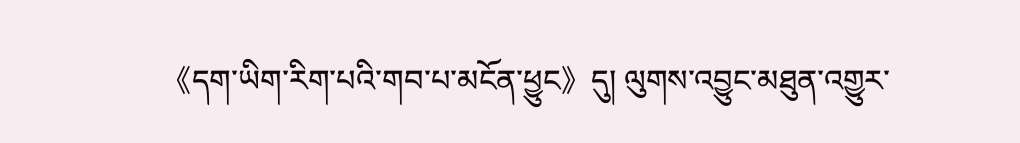《དག་ཡིག་རིག་པའི་གབ་པ་མངོན་ཕྱུང》དུ། ལུགས་འབྱུང་མཐུན་འགྱུར་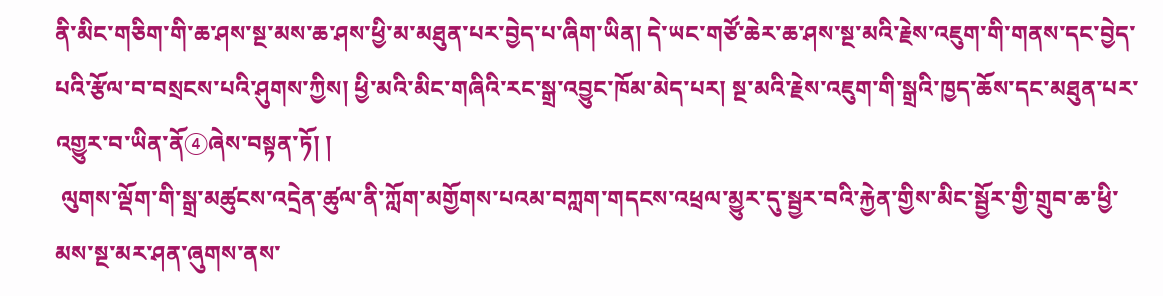ནི་མིང་གཅིག་གི་ཆ་ཤས་སྔ་མས་ཆ་ཤས་ཕྱི་མ་མཐུན་པར་བྱེད་པ་ཞིག་ཡིན། དེ་ཡང་གཙོ་ཆེར་ཆ་ཤས་སྔ་མའི་རྗེས་འཇུག་གི་གནས་དང་བྱེད་པའི་རྩོལ་བ་བསྲངས་པའི་ཤུགས་ཀྱིས། ཕྱི་མའི་མིང་གཞིའི་རང་སྒྲ་འབྱུང་ཁོམ་མེད་པར། སྔ་མའི་རྗེས་འཇུག་གི་སྒྲའི་ཁྱད་ཆོས་དང་མཐུན་པར་འགྱུར་བ་ཡིན་ནོ④ཞེས་བསྟན་ཏོ། །
 ལུགས་ལྡོག་གི་སྒྲ་མཚུངས་འདྲེན་ཚུལ་ནི་ཀློག་མགྱོགས་པའམ་བཀླག་གདངས་འཕྲལ་མྱུར་དུ་སྦྱར་བའི་རྐྱེན་གྱིས་མིང་སྦྱོར་གྱི་གྲུབ་ཆ་ཕྱི་མས་སྔ་མར་ཤན་ཞུགས་ནས་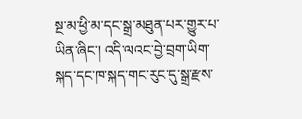སྔ་མ་ཕྱི་མ་དང་སྒྲ་མཐུན་པར་གྱུར་པ་ཡིན་ཞིང་། འདི་ལའང་བྱེ་བྲག་ཡིག་སྐད་དང་ཁ་སྐད་གང་རུང་དུ་སྒྲ་རྫས་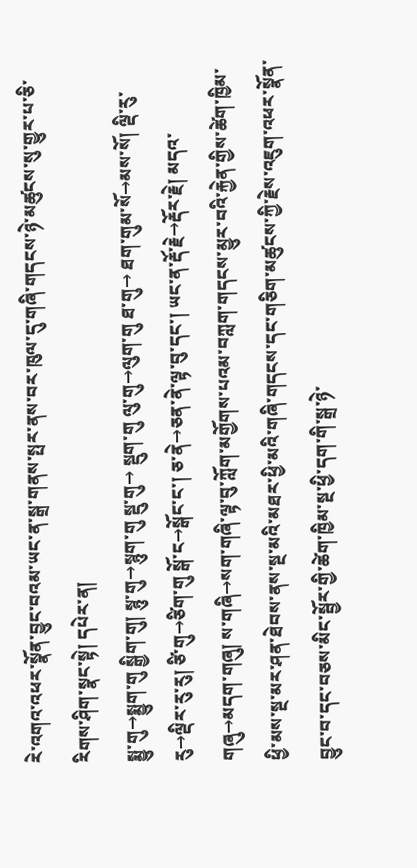རེ་འགའ་འཕར་སྣོན་བྱུང་བའམ་ཡང་ན་སྒྲ་གནས་སྤར་ནས་བར་ཁུལ་དུ་གཞི་གདངས་ཉེ་མཚུངས་སུ་གྱུར་པ་ཅི་རིགས་ཤིག་སྣང་སྟེ། དཔེར་ན།
སྨྱུ་གུ→སྨྱུག་གུ སྒྱིག་གུ། སྙུ་གུ→སྙུག་གུ སྡུ་གུ→ སྡུག་གུ ལུ་གུ→ལུག་གུ ཐ་གུ→ ཐག་གུམ་སོ→མས་སོ། ལྡི་རུ་རུ→ལྡིར་རུ་རུ། ཙི་གུ→ཙིག་གུ སྒོ་ང→སྒོང་ང་། ཅ་ནེ→ཅན་ནེ་ལྟ་བུ་དང་། ཡང་ན་རྡོ་རྗེ→རྡོར་རྗེ། མདའ་གཞུ→མདག་གཞུ། ས་གཞི→སག་གཞི་ལྟ་བུ་ཀློག་མགྱོགས་པའམ་བཀླག་གདངས་མྱུར་བའི་རྐྱེན་གྱིས་ཚེག་ཁྱིམ་ཕྱི་མས་སྔ་མར་ཤན་ཐེབས་ནས་སྔ་མའི་མཐར་ཕྱི་མའི་གཞི་གདངས་དང་གཅིག་མཚུངས་ཀྱི་རྗེས་འཇུག་འཕར་སྣོན་བྱུང་བ་དང་བཅས་མིང་སྦྱོར་གྱི་ཚེག་ཁྱིམ་སྔ་ཕྱི་དག་གི་སྒྲ་ཉེ་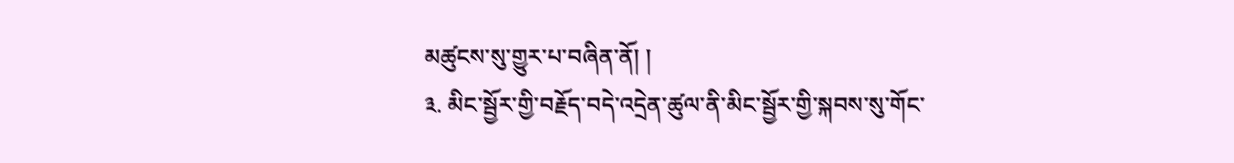མཚུངས་སུ་གྱུར་པ་བཞིན་ནོ། །
༣. མིང་སྦྱོར་གྱི་བརྗོད་བདེ་འདྲེན་ཚུལ་ནི་མིང་སྦྱོར་གྱི་སྐབས་སུ་གོང་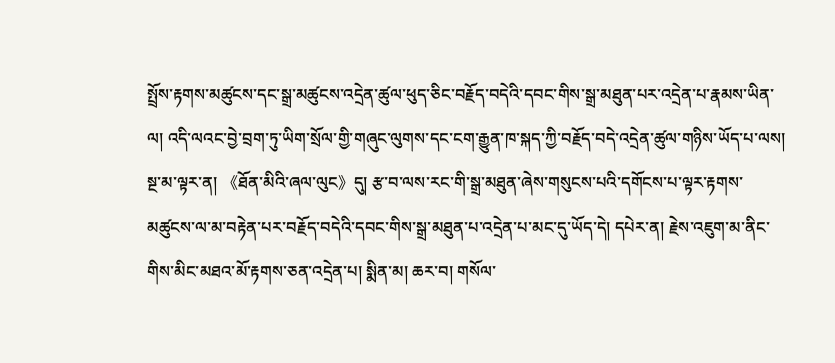སྤྲོས་རྟགས་མཚུངས་དང་སྒྲ་མཚུངས་འདྲེན་ཚུལ་ཕུད་ཅིང་བརྗོད་བདེའི་དབང་གིས་སྒྲ་མཐུན་པར་འདྲེན་པ་རྣམས་ཡིན་ལ། འདི་ལའང་བྱེ་བྲག་ཏུ་ཡིག་སྲོལ་གྱི་གཞུང་ལུགས་དང་ངག་རྒྱུན་ཁ་སྐད་ཀྱི་བརྗོད་བདེ་འདྲེན་ཚུལ་གཉིས་ཡོད་པ་ལས། སྔ་མ་ལྟར་ན། 《ཐོན་མིའི་ཞལ་ལུང》དུ། རྩ་བ་ལས་རང་གི་སྒྲ་མཐུན་ཞེས་གསུངས་པའི་དགོངས་པ་ལྟར་རྟགས་མཚུངས་ལ་མ་བརྟེན་པར་བརྗོད་བདེའི་དབང་གིས་སྒྲ་མཐུན་པ་འདྲེན་པ་མང་དུ་ཡོད་དེ། དཔེར་ན། རྗེས་འཇུག་མ་ནིང་གིས་མིང་མཐའ་མོ་རྟགས་ཅན་འདྲེན་པ། སྨིན་མ། ཆར་བ། གསོལ་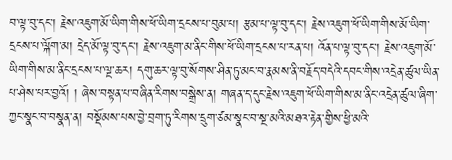བ་ལྟ་བུ་དང་། རྗེས་འཇུག་མོ་ཡིག་གིས་ཕོ་ཡིག་དྲངས་པ་བུམ་པ། རྩམ་པ་ལྟ་བུ་དང་། རྗེས་འཇུག་ཕོ་ཡིག་གིས་མོ་ཡིག་དྲངས་པ་ལྐོག་མ། དྲེད་མོ་ལྟ་བུ་དང་། རྗེས་འཇུག་མ་ནིང་གིས་ཕོ་ཡིག་དྲངས་པ་རན་པ། འོན་པ་ལྟ་བུ་དང་། རྗེས་འཇུག་མོ་ཡིག་གིས་མ་ནིང་དྲངས་པ་ལྔ་ཆར། དགུ་ཆར་ལྟ་བུ་སོགས་ཤིན་ཏུ་མང་བ་རྣམས་ནི་བརྗོད་བདེའི་དབང་གིས་འདྲེན་ཚུལ་ཡིན་པ་ཤེས་པར་བྱའོ། ། ཞེས་བསྟན་པ་བཞིན་རིགས་བསྒྲེས་ན། གཞན་ད་དུང་རྗེས་འཇུག་ཕོ་ཡིག་གིས་མ་ནིང་འདྲེན་ཚུལ་ཞིག་ཀྱང་སྣང་བ་བསྣན་ན། བསྡོམས་པས་བྱེ་བྲག་ཏུ་རིགས་དྲུག་ཙམ་སྣང་བ་སྔ་མའི་མཐའ་རྟེན་གྱིས་ཕྱི་མའི་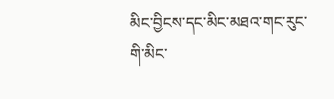མིང་བྱིངས་དང་མིང་མཐའ་གང་རུང་གི་མིང་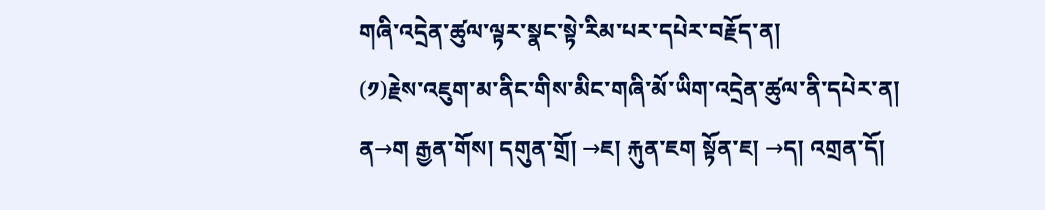གཞི་འདྲེན་ཚུལ་ལྟར་སྣང་སྟེ་རིམ་པར་དཔེར་བརྗོད་ན།
(༡)རྗེས་འཇུག་མ་ནིང་གིས་མིང་གཞི་མོ་ཡིག་འདྲེན་ཚུལ་ནི་དཔེར་ན།
ན→ག རྒྱན་གོས། དགུན་གྲོ། →ཇ། རྐུན་ཇག སྟོན་ཇ། →ད། འགྲན་དོ།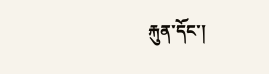རྐུན་དོང་།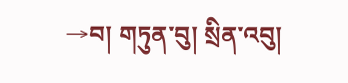→བ། གཏུན་བུ། སྲིན་འབུ།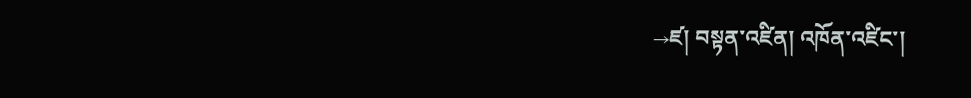→ཛ། བསྟན་འཛིན། འཁོན་འཛིང་།